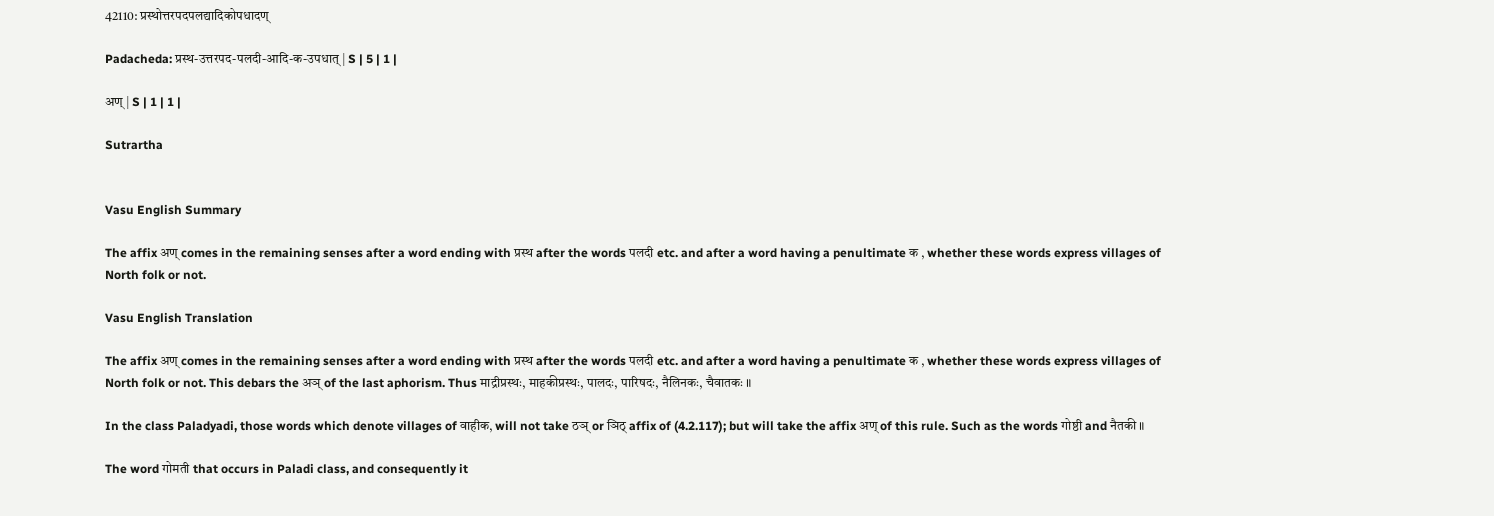42110: प्रस्थोत्तरपदपलद्यादिकोपधादण्

Padacheda: प्रस्थ-उत्तरपद-पलदी-आदि-क-उपधात् | S | 5 | 1 |

अण् | S | 1 | 1 |

Sutrartha


Vasu English Summary

The affix अण् comes in the remaining senses after a word ending with प्रस्थ after the words पलदी etc. and after a word having a penultimate क , whether these words express villages of North folk or not.

Vasu English Translation

The affix अण् comes in the remaining senses after a word ending with प्रस्थ after the words पलदी etc. and after a word having a penultimate क , whether these words express villages of North folk or not. This debars the अञ् of the last aphorism. Thus माद्रीप्रस्थः, माहकीप्रस्थः, पालदः, पारिषदः, नैलिनकः, चैवातकः ॥

In the class Paladyadi, those words which denote villages of वाहीक, will not take ठञ् or ञिठ् affix of (4.2.117); but will take the affix अण् of this rule. Such as the words गोष्ठी and नैतकी ॥

The word गोमती that occurs in Paladi class, and consequently it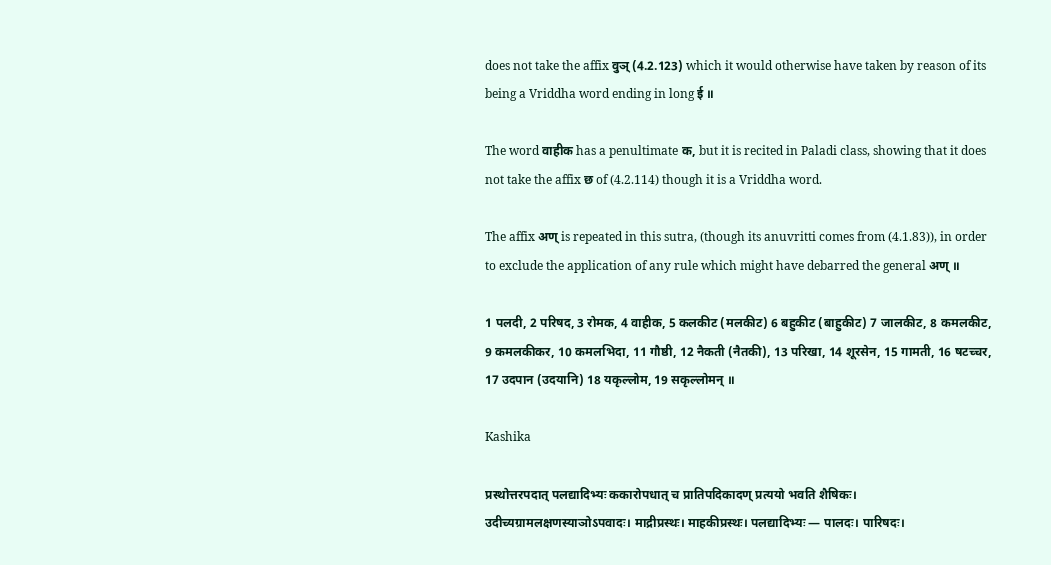does not take the affix वुञ् (4.2.123) which it would otherwise have taken by reason of its being a Vriddha word ending in long ई ॥

The word वाहीक has a penultimate क, but it is recited in Paladi class, showing that it does not take the affix छ of (4.2.114) though it is a Vriddha word.

The affix अण् is repeated in this sutra, (though its anuvritti comes from (4.1.83)), in order to exclude the application of any rule which might have debarred the general अण् ॥

1 पलदी, 2 परिषद, 3 रोमक, 4 वाहीक, 5 कलकीट (मलकीट) 6 बहुकीट (बाहुकीट) 7 जालकीट, 8 कमलकीट, 9 कमलकीकर, 10 कमलभिदा, 11 गौष्ठी, 12 नैकती (नैतकी), 13 परिखा, 14 शूरसेन, 15 गामती, 16 षटच्चर, 17 उदपान (उदयानि) 18 यकृल्लोम, 19 सकृल्लोमन् ॥

Kashika

प्रस्थोत्तरपदात् पलद्यादिभ्यः ककारोपधात् च प्रातिपदिकादण् प्रत्ययो भवति शैषिकः। उदीच्यग्रामलक्षणस्याञोऽपवादः। माद्रीप्रस्थः। माहकीप्रस्थः। पलद्यादिभ्यः — पालदः। पारिषदः।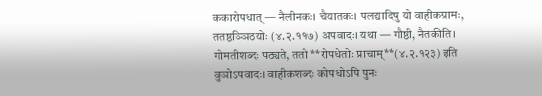ककारोपधात् — नैलीनकः। चैयातकः। पलद्यादिषु यो वाहीकग्रामः, ततष्ठञ्ञिठयोः (४.२.११७) अपवादः। यथा — गौष्ठी, नैतकीति। गोमतीशब्दः पठ्यते, ततो **रोपधेतोः प्राचाम्**(४.२.१२३) इति वुञोऽपवादः। वाहीकशब्दः कोपधोऽपि पुनः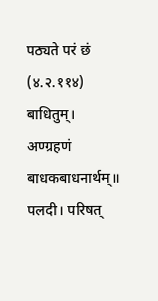पठ्यते परं छं (४.२.११४) बाधितुम्। अण्ग्रहणं बाधकबाधनार्थम्॥ पलदी। परिषत्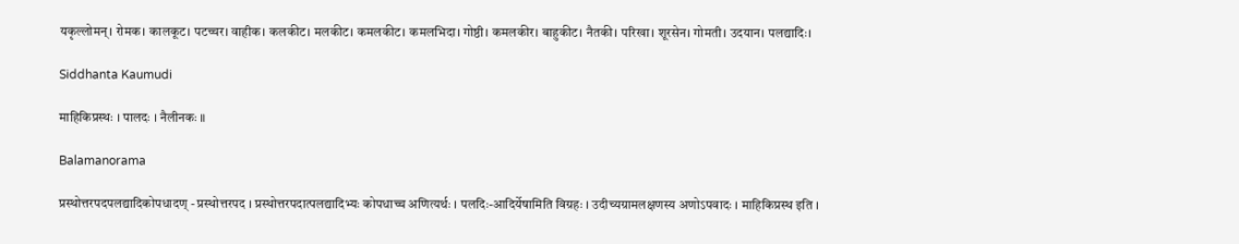यकृल्लोमन्। रोमक। कालकूट। पटच्चर। वाहीक। कलकीट। मलकीट। कमलकीट। कमलभिदा। गोष्ठी। कमलकीर। बाहुकीट। नैतकी। परिखा। शूरसेन। गोमती। उदयान। पलद्यादिः।

Siddhanta Kaumudi

माहिकिप्रस्थः । पालदः । नैलीनकः ॥

Balamanorama

प्रस्थोत्तरपदपलद्यादिकोपधादण् - प्रस्थोत्तरपद । प्रस्थोत्तरपदात्पलद्यादिभ्यः कोपधाच्च अणित्यर्थः । पलदिः-आदिर्येषामिति विग्रहः । उदीच्यग्रामलक्षणस्य अणोऽपवादः । माहिकिप्रस्थ इति ।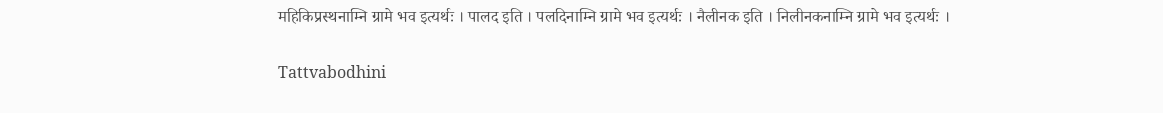महिकिप्रस्थनाम्नि ग्रामे भव इत्यर्थः । पालद इति । पलदिनाम्नि ग्रामे भव इत्यर्थः । नैलीनक इति । निलीनकनाम्नि ग्रामे भव इत्यर्थः ।

Tattvabodhini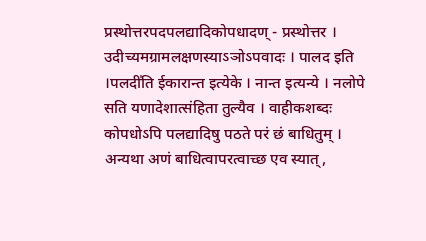प्रस्थोत्तरपदपलद्यादिकोपधादण् - प्रस्थोत्तर । उदीच्यमग्रामलक्षणस्याऽञोऽपवादः । पालद इति ।पलदी॑ति ईकारान्त इत्येके । नान्त इत्यन्ये । नलोपे सति यणादेशात्संहिता तुल्यैव । वाहीकशब्दः कोपधोऽपि पलद्यादिषु पठते परं छं बाधितुम् । अन्यथा अणं बाधित्वापरत्वाच्छ एव स्यात्,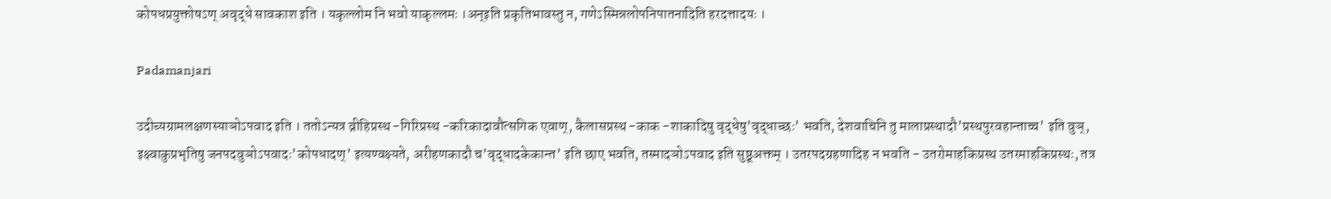कोपधप्रयुक्तोषऽण् अवृद्धे सावकाश इति । यकृल्लोम नि भवो याकृल्लमः ।अन्इति प्रकृतिभावस्तु न, गणेऽस्मिन्नलोपनिपातनादिति हरदत्तादयः ।

Padamanjari

उदीच्यग्रामलक्षणस्याञोऽपवाद इति । ततोऽन्यत्र व्रीहिप्रस्थ -गिरिप्रस्थ -करिकादावौत्सगिक एवाण्, कैलासप्रस्थ -काक -शाकादिषु वृद्धेषु’वृद्धाच्छः’ भवति, देशवाचिनि तु मालाप्रस्थादौ’प्रस्थपुरवहान्ताच्च’ इति वुञ्, इक्ष्वाकुप्रभृतिषु जनपदवुञोऽपवादः’कोपधादण्’ इत्यण्वक्ष्यते, अरीहणकादौ च’वृद्धादकेकान्त’ इति छाए भवति, तस्मादञोऽपवाद इति सुष्ठूअक्तम् । उतरपदग्रहणादिह न भवति - उतरोमाहकिप्रस्थ उतरमाहकिप्रस्थः, तत्र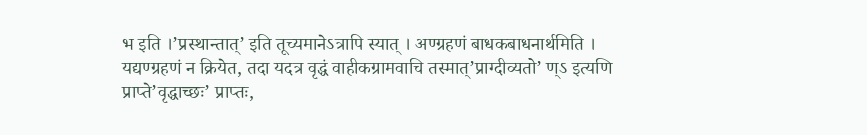भ इति ।’प्रस्थान्तात्’ इति तूच्यमानेऽत्रापि स्यात् । अण्ग्रहणं बाधकबाधनार्थमिति । यद्यण्ग्रहणं न क्रियेत, तदा यदत्र वृद्धं वाहीकग्रामवाचि तस्मात्’प्राग्दीव्यतो’ ण्ऽ इत्यणि प्राप्ते’वृद्धाच्छः’ प्राप्तः,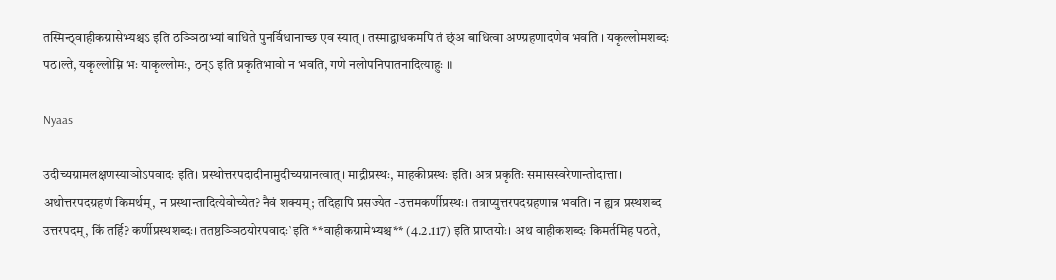तस्मिन्ठ्वाहीकग्रासेभ्यश्चऽ इति ठञ्ञिठाभ्यां बाधिते पुनर्विधानाच्छ एव स्यात् । तस्माद्वाधकमपि तं छ्ंअ बाधित्वा अण्ग्रहणादणेव भवति । यकृल्लोमशब्दः पठ।ल्ते, यकृल्लोम्नि भः याकृल्लोमः, ठन्ऽ इति प्रकृतिभावो न भवति, गणे नलोपनिपातनादित्याहुः ॥

Nyaas

उदीच्यग्रामलक्षणस्याञोऽपवादः इति। प्रस्थोत्तरपदादीनामुदीच्यग्रानत्वात्। माद्रीप्रस्थः, माहकीप्रस्थः इति। अत्र प्रकृतिः समासस्वरेणान्तोदात्ता। अथोत्तरपदग्रहणं किमर्थम्, न प्रस्थान्तादित्येवोच्येत? नैवं शक्यम्; तदिहापि प्रसज्येत -उत्तमकर्णीप्रस्थः। तत्राप्युत्तरपदग्रहणान्न भवति। न ह्यत्र प्रस्थशब्द उत्तरपदम्, किं तर्हि? कर्णीप्रस्थशब्दः। ततष्ठञ्ञिठयोरपवादः`इति **वाहीकग्रामेभ्यश्च** (4.2.117) इति प्राप्तयोः। अथ वाहीकशब्दः किमर्तमिह पठते,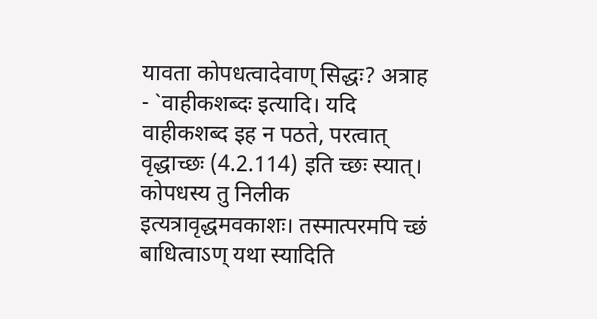यावता कोपधत्वादेवाण् सिद्धः? अत्राह - `वाहीकशब्दः इत्यादि। यदि वाहीकशब्द इह न पठते, परत्वात् वृद्धाच्छः (4.2.114) इति च्छः स्यात्। कोपधस्य तु निलीक इत्यत्रावृद्धमवकाशः। तस्मात्परमपि च्छं बाधित्वाऽण् यथा स्यादिति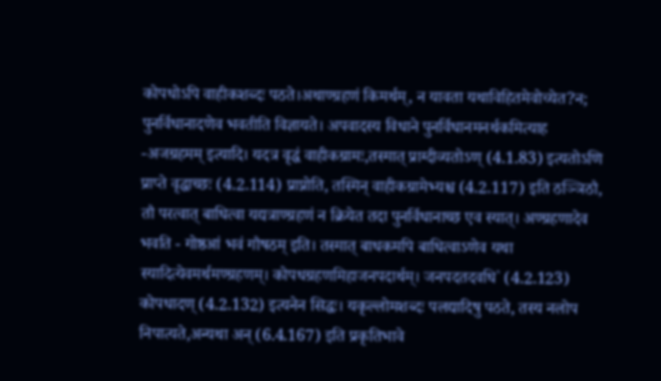कोपधोऽपि वाहीकशब्दः पठते।अथाण्ग्रहणं किमर्थम्, न यावता यथाविहितमेवोच्येत?न; पुनर्विधानादणेव भवतीति विज्ञायते। अपवादस्य विधाने पुनर्विधानमनर्थकमित्याह -अजग्रहमम् इत्यादि। यदत्र वृद्धं वाहीकग्रामः,तस्मात् प्राग्दीव्यतोऽण् (4.1.83) इत्यतोऽणि प्राप्ते वृद्धाच्छः (4.2.114) प्राप्नोति, तस्मिन् वाहीकग्रामेभ्यश्च (4.2.117) इति ठञ्ञिठौ, तौ परत्वात् बाधित्वा यद्यत्राण्ग्रहणं न क्रियेत तदा पुनर्विधानाच्छ एव स्यात्। अण्ग्रहणादेव भवति - गोष्ठआं भवं गौषठम् इति। तस्मात् बाधकमपि बाधित्वाऽणेव यथा स्यादित्येवमर्थमण्ग्रहणम्। कोपधग्रहणमिहाजनपदार्थम्। जनपदतदवधि` (4.2.123) कोपधादण् (4.2.132) इत्यनेन सिद्धः। यकृल्लोमशब्दः पलद्यादिषु पठते, तस्य नलोप निपात्यते,अन्यथा अन् (6.4.167) इति प्रकृतिभावे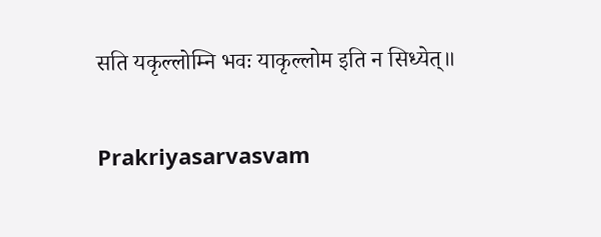सति यकृल्लोम्नि भवः याकृल्लोम इति न सिध्येत्॥

Prakriyasarvasvam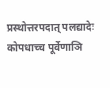प्रस्थोत्तरपदात् पलद्यादेः कोपधाच्च पूर्वेणाञि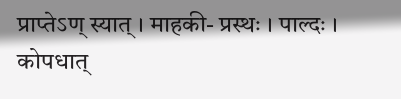प्राप्तेऽण् स्यात् । माहकी- प्रस्थः । पाल्दः । कोपधात्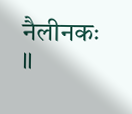नैलीनकः ॥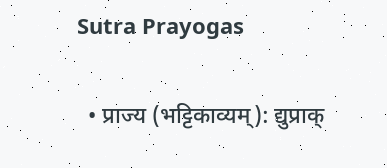Sutra Prayogas

  • प्राज्य (भट्टिकाव्यम्): द्युप्राक्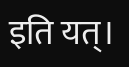इति यत्।